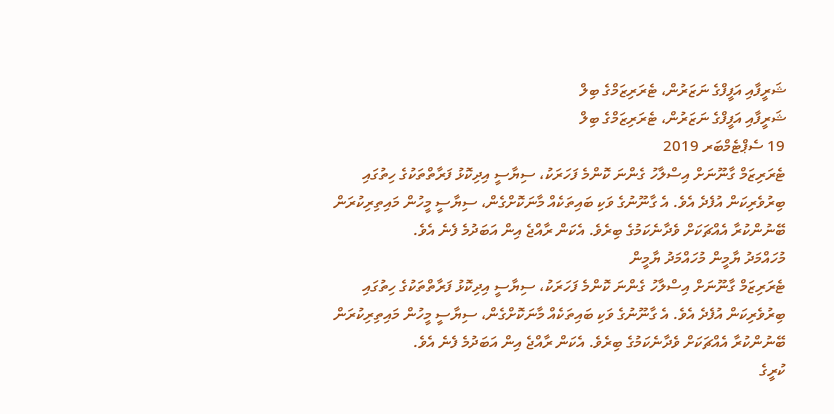ޝަރީފާއި އަފީފްގެ ނަޒަރުން، ޓެރަރިޒަމްގެ ބިލް
ޝަރީފާއި އަފީފްގެ ނަޒަރުން، ޓެރަރިޒަމްގެ ބިލް
19 ސެޕްޓެމްބަރ 2019
ޓެރަރިޒަމް ގާނޫނަށް އިސްލާހު ގެންނަ ކޮންމެ ފަހަރަކު، ސިޔާސީ އިދިކޮޅު ފަރާތްތަކުގެ ހިތުގައި ބިރުވެރިކަން އުފެދެ އެވެ. އެ ގާނޫނުގެ ވަކި ބައިތަކެއް މާނަކޮށްގެން، ސިޔާސީ މީހުން މައިތިރިކުރަން ބޭނުންކުރާ އެއްޗަކަށް ވެދާނެކަމުގެ ބިރެވެ. އެކަން ރާއްޖެ އިން އަބަދުމެ ފެނެ އެވެ.
މުހައްމަދު ޔާމީން މުހައްމަދު ޔާމީން
ޓެރަރިޒަމް ގާނޫނަށް އިސްލާހު ގެންނަ ކޮންމެ ފަހަރަކު، ސިޔާސީ އިދިކޮޅު ފަރާތްތަކުގެ ހިތުގައި ބިރުވެރިކަން އުފެދެ އެވެ. އެ ގާނޫނުގެ ވަކި ބައިތަކެއް މާނަކޮށްގެން، ސިޔާސީ މީހުން މައިތިރިކުރަން ބޭނުންކުރާ އެއްޗަކަށް ވެދާނެކަމުގެ ބިރެވެ. އެކަން ރާއްޖެ އިން އަބަދުމެ ފެނެ އެވެ.
ކުރީގެ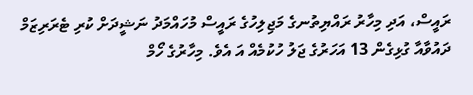ރައީސް، އަދި މިހާރު ރައްޔިތުނގެ މަޖިލިހުގެ ރައީސް މުހައްމަދު ނަޝީދަށް ކުރި ޓެރަރިޒަމް ދައުވާއާ ގުޅިގެން 13 އަހަރުގެ ޖަލު ހުކުމެއް އަ އެވެ. މިހާރުގެ ހޯމް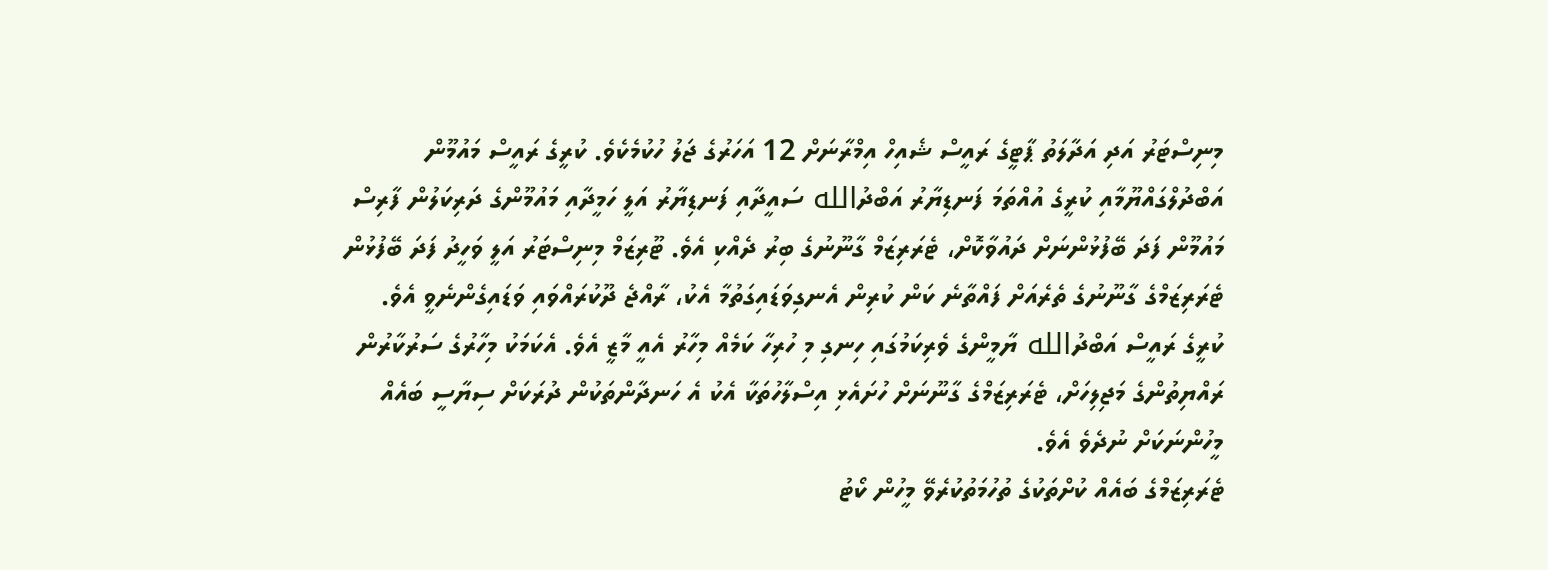މިނިސްޓަރު އަދި އަދާލަތު ޕާޓީގެ ރައީސް ޝެއިހް އިމްރާނަށް 12 އަހަރުގެ ޖަލު ހުކުމެކެވެ. ކުރީގެ ރައީސް މައުމޫން އަބްދުލްގައްޔޫމާއި ކުރީގެ އުއްތަމަ ފަނޑިޔާރު އަބްދުالله ސައީދާއި ފަނޑިޔާރު އަލީ ހަމީދާއި މައުމޫންގެ ދަރިކަލުން ފާރިސް މައުމޫން ފަދަ ބޭފުޅުންނަށް ދައުވާކޮށް، ޓެރަރިޒަމް ގާނޫނުގެ ބިރު ދެއްކި އެވެ. ޓޫރިޒަމް މިނިސްޓަރު އަލީ ވަހީދު ފަދަ ބޭފުޅުން ޓެރަރިޒަމްގެ ގާނޫނުގެ ތެރެއަށް ފައްތާނެ ކަން ކުރިން އެނގިވަޑައިގަތުމާ އެކު، ރާއްޖެ ދޫކުރައްވައި ވަޑައިގެންނެވީ އެވެ.
ކުރީގެ ރައީސް އަބްދުالله ޔާމީންގެ ވެރިކަމުގައި ހިނގި މި ހުރިހާ ކަމެއް މިހާރު އެއީ މާޒީ އެވެ. އެކަމަކު މިހާރުގެ ސަރުކާރުން ރައްޔިތުންގެ މަޖިލިހަށް، ޓެރަރިޒަމްގެ ގާނޫނަށް ހުށައެޅި އިސްލާހުތަކާ އެކު އެ ހަނދާންތަކުން ދުރަކަށް ސިޔާސީ ބައެއް މީހުންނަކަށް ނުދެވެ އެވެ.
ޓެރަރިޒަމްގެ ބައެއް ކުށްތަކުގެ ތުހުމަތުކުރެވޭ މީހުން ކޯޓު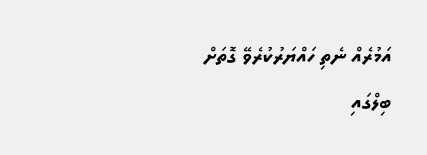އަމުރެއް ނެތި ހައްޔަރުކުރެވޭ ގޮތަށް ބިލްގައި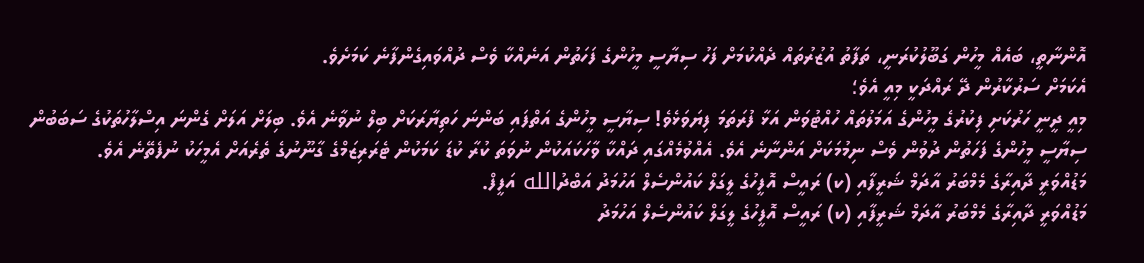އޮންނާތީ، ބައެއް މީހުން ގަބޫލުކުރަނީ، ތަފާތު އުޒުރުތައް ދެއްކުމަށް ފަހު ސިޔާސީ މީހުންގެ ފަހަތުން އަނެއްކާ ވެސް ދުއްވައިގެންފާނެ ކަމަށެވެ.
އެކަމަށް ސަރުކާރުން ދޭ ރައްދަކީ މިއީ އެވެ؛
މިއީ ދީނީ ހަރުކަށި ފިކުރުގެ މީހުންގެ އަމަލުތައް ހުއްޓުވަން އަޅާ ފުރަތަމަ ފިޔަވަޅެވެ! ސިޔާސީ މީހުންގެ އަތްފައި ބަންނަ ހަތިޔާރަކަށް ބިލް ނުވާނެ އެވެ. ބިލަށް އަލަށް ގެންނަ އިސްލާހުތަކުގެ ސަބަބުން ސިޔާސީ މީހުންގެ ފަހަތުން ދުވުން ވެސް ނިމުމަކަށް އަންނާނެ އެވެ. އެއްވުމެއްގައި ދައްކާ ވާހަކައަކުން ނުވަތަ ކުރާ ކުޑަ ކަމަކުން ޓެރަރިޒަމްގެ ގާނޫނުގެ ތެރެއަށް އެމީހަކު ނުފެތޭނެ އެވެ.
މަޑުއްވަރީ ދާއިރާގެ މެމްބަރު އާދަމް ޝަރީފާއި (ކ) ރައީސް އޮފީހުގެ ލީގަލް ކައުންސެލް އަހުމަދު އަބްދުالله އަފީފް.
މަޑުއްވަރީ ދާއިރާގެ މެމްބަރު އާދަމް ޝަރީފާއި (ކ) ރައީސް އޮފީހުގެ ލީގަލް ކައުންސެލް އަހުމަދު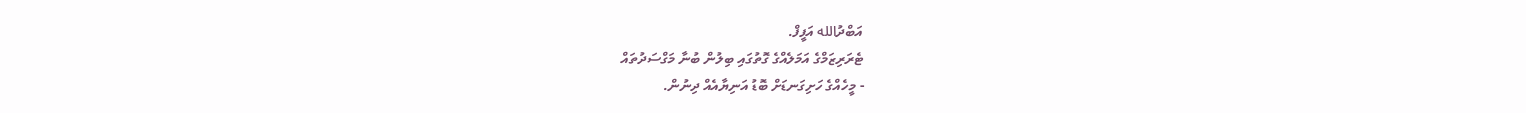އަބްދުالله އަފީފް.
ޓެރަރިޒަމްގެ އަމަލެއްގެ ގޮތުގައި ބިލުން ބުނާ މަގްސަދުތައް
- މީހެއްގެ ހަށިގަނޑަށް ބޮޑު އަނިޔާއެއް ދިނުން.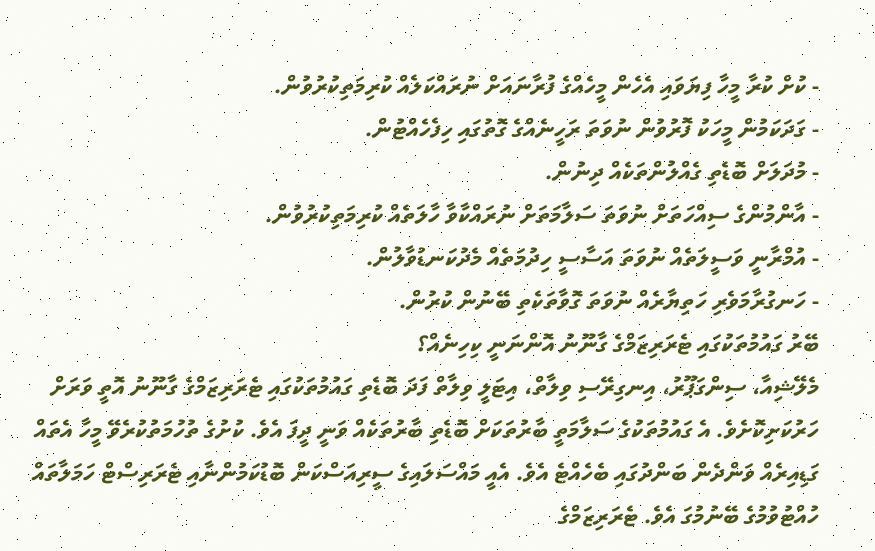- ކުށް ކުރާ މީހާ ފިޔަވައި އެހެން މީހެއްގެ ފުރާނައަށް ނުރައްކަލެއް ކުރިމަތިކުރުވުން.
- ގަދަކަމުން މީހަކު ފޮރުވުން ނުވަތަ ރަހީނެއްގެ ގޮތުގައި ހިފެހެއްޓުން.
- މުދަލަށް ބޮޑެތި ގެއްލުންތަކެއް ދިނުން.
- އާންމުންގެ ސިއްހަތަށް ނުވަތަ ސަލާމަތަށް ނުރައްކާވާ ހާލަތެއް ކުރިމަތިކުރުވުން.
- އުމްރާނީ ވަސީލަތެއް ނުވަތަ އަސާސީ ހިދުމަތެއް މެދުކަނޑުވާލުން.
- ހަނގުރާމަވެރި ހަތިޔާރެއް ނުވަތަ ގޮވާތަކެތި ބޭނުން ކުރުން.
ބޭރު ގައުމުތަކުގައި ޓެރަރިޒަމްގެ ގާނޫނު އޮންނަނީ ކިހިނެއް؟
މެލޭޝިއާ، ސިންގަޕޫރު، އިނގިރޭސި ވިލާތް، އިޓަލީ ވިލާތް ފަދަ ބޮޑެތި ގައުމުތަކުގައި ޓެރަރިޒަމްގެ ގާނޫނު އޮތީ ވަރަށް ހަރުކަށިކޮށެވެ. އެ ގައުމުތަކުގެ ސަލާމަތީ ބާރުތަކަށް ބޮޑެތި ބާރުތަކެއް ވަނީ ދީފަ އެވެ. ކުށުގެ ތުހުމަތުކުރެވޭ މީހާ އެތައް ގަޑިއިރެއް ވަންދެން ބަންދުގައި ބެހެއްޓެ އެވެ. އެއީ މައްސަލައިގެ ސީރިއަސްކަން ބޮޑުކަމުންނާއި ޓެރަރިސްޓް ހަމަލާތައް ހުއްޓުވުމުގެ ބޭނުމުގަ އެވެ. ޓެރަރިޒަމްގެ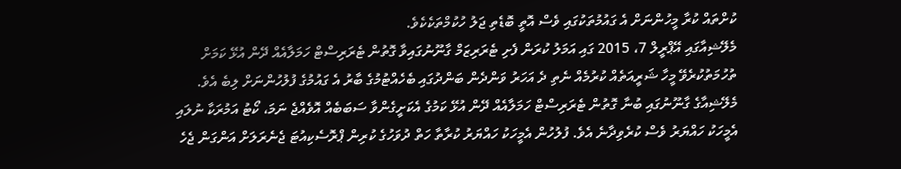ކުށްތައް ކުރާ މީހުންނަށް އެ ގައުމުތަކުގައި ވެސް އޮތީ ބޮޑެތި ޖަލު ހުކުމްތަކެކެވެ.
މެލޭޝިއާގައި އޭޕްރީލް 7، 2015 ގައި އަމަލު ކުރަން ފެށި ޓެރަރިޒަމް ގާނޫނުގައިވާ ގޮތުން ޓެރަރިސްޓް ހަމަލާއެއް ދޭން އުޅޭ ކަމަށް ތުހުމަތުކުރެވޭ މީހާ ޝަރީއަތެއް ކުރުމެއް ނެތި ދެ އަހަރު ވަންދެން ބަންދުގައި ބެހެއްޓުމުގެ ބާރު އެ ގައުމުގެ ފުލުހުންނަށް ލިބެ އެވެ.
މެލޭޝިއާގެ ގާނޫނުގައި ބުނާ ގޮތުން ޓެރަރިސްޓް ހަމަލާއެއް ދޭން އުޅޭ ކަމުގެ އެކަށީގެންވާ ސަބަބެއް އޮވެއްޖެ ނަމަ، ކޯޓު އަމުރަކާ ނުލައި އެމީހަކު ހައްޔަރު ވެސް ކުރެވިދާނެ އެވެ. ފުލުހުން އެމީހަކު ހައްޔަރު ކުރާތާ ހަތް ދުވަހުގެ ކުރިން ޕްރޮސެކިއުޓަ ޖެނެރަލަށް އަންގަން ޖެހެ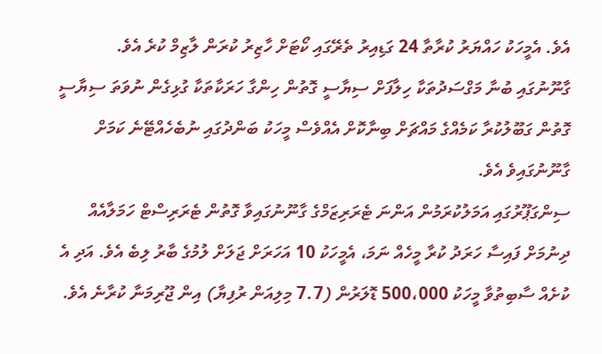އެވެ. އެމީހަކު ހައްޔަރު ކުރާތާ 24 ގަޑިއިރު ތެރޭގައި ކޯޓަށް ހާޒިރު ކުރަން ލާޒިމް ކުރެ އެވެ.
ގާނޫނުގައި ބުނާ މަގްސަދުތަކާ ހިލާފަށް ސިޔާސީ ގޮތުން ހިންގާ ހަރަކާތަކާ ގުޅިގެން ނުވަތަ ސިޔާސީ ގޮތުން ގަބޫލުކުރާ ކަމެއްގެ މައްޗަށް ބިނާކޮށް އެއްވެސް މީހަކު ބަންދުގައި ނުބެހެއްޓޭނެ ކަމަށް ގާނޫނުގައިވެ އެވެ.
ސިންގަޕޫރުގައި އަމަލުކުރަމުން އަންނަ ޓެރަރިޒަމްގެ ގާނޫނުގައިވާ ގޮތުން ޓެރަރިސްޓް ހަމަލާއެއް ދިނުމަށް ފައިސާ ހަރަދު ކުރާ މީހެއް ނަމަ، އެމީހަކު 10 އަހަރަށް ޖަލަށް ލުމުގެ ބާރު ލިބެ އެވެ. އަދި އެ ކުށެއް ސާބިތުވާ މީހަކު 500،000 ޑޮލަރުން (7.7 މިލިއަން ރުފިޔާ) އިން ޖޫރިމަނާ ކުރާނެ އެވެ.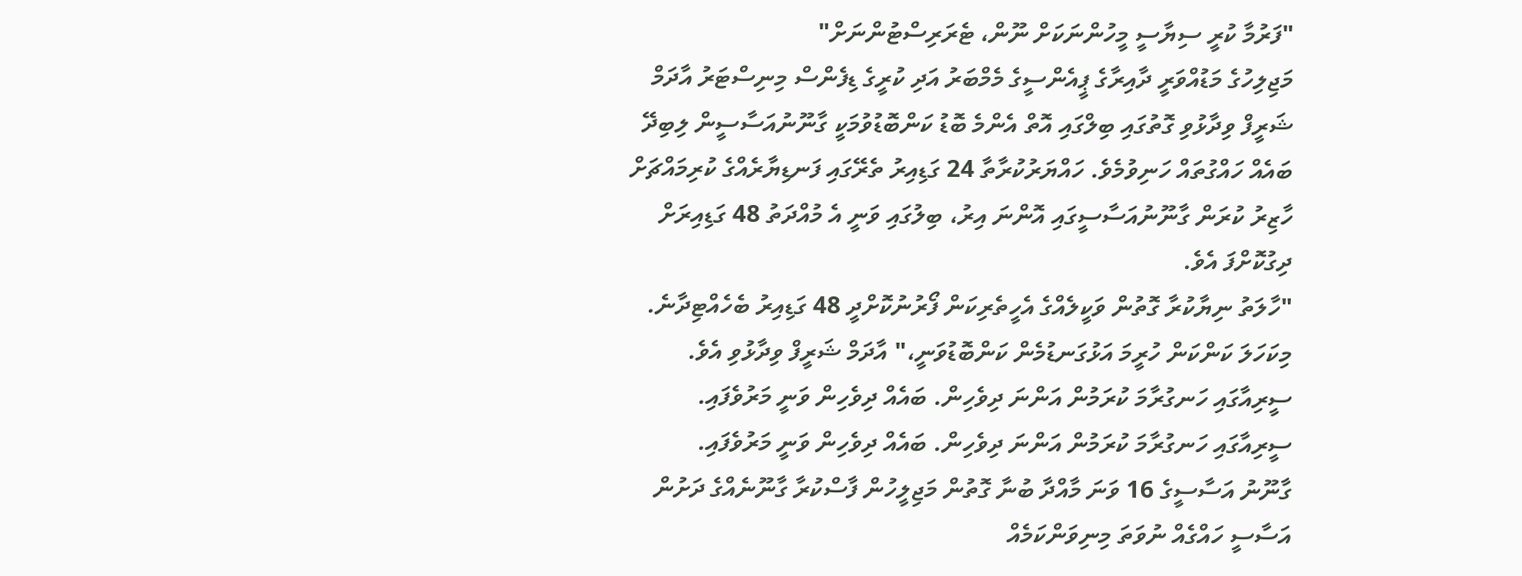"ފަރުމާ ކުރީ ސިޔާސީ މީހުންނަކަށް ނޫން، ޓެރަރިސްޓުންނަށް"
މަޖިލިހުގެ މަޑުއްވަރީ ދާއިރާގެ ޕީއެންސީގެ މެމްބަރު އަދި ކުރީގެ ޑިފެންސް މިނިސްޓަރު އާދަމް ޝަރީފް ވިދާޅުވި ގޮތުގައި ބިލްގައި އޮތް އެންމެ ބޮޑު ކަންބޮޑުވުމަކީ ގާނޫނުއަސާސީން ލިބިދޭ ބައެއް ހައްގުތައް ހަނިވުމެވެ. ހައްޔަރުކުރާތާ 24 ގަޑިއިރު ތެރޭގައި ފަނޑިޔާރެއްގެ ކުރިމައްޗަށް ހާޒިރު ކުރަން ގާނޫނުއަސާސީގައި އޮންނަ އިރު، ބިލުގައި ވަނީ އެ މުއްދަތު 48 ގަޑިއިރަށް ދިގުކޮށްފަ އެވެ.
"ހާލަތު ނިޔާކުރާ ގޮތުން ވަކީލެއްގެ އެހީތެރިކަން ފޯރުނުކޮށްދީ 48 ގަޑިއިރު ބެހެއްޓިދާނެ. މިކަހަލަ ކަންކަން ހުރީމަ އަޅުގަނޑުމެން ކަންބޮޑުވަނީ،" އާދަމް ޝަރީފް ވިދާޅުވި އެވެ.
ސީރިއާގައި ހަނގުރާމަ ކުރަމުން އަންނަ ދިވެހިން. ބައެއް ދިވެހިން ވަނީ މަރުވެފައި.
ސީރިއާގައި ހަނގުރާމަ ކުރަމުން އަންނަ ދިވެހިން. ބައެއް ދިވެހިން ވަނީ މަރުވެފައި.
ގާނޫނު އަސާސީގެ 16 ވަނަ މާއްދާ ބުނާ ގޮތުން މަޖިލީހުން ފާސްކުރާ ގާނޫނެއްގެ ދަށުން އަސާސީ ހައްގެއް ނުވަތަ މިނިވަންކަމެއް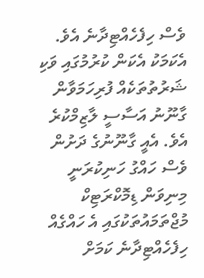ވެސް ހިފެހެއްޓިދާނެ އެވެ. އެކަމަކު އެކަން ކުރުމުގައި ވަކި ޝަރުތުތަކެއް ފުރިހަމަވާން ގާނޫނު އަސާސީ ލާޒިމްކުރެ އެވެ. އެއީ ގާނޫނުގެ ދަށުން ވެސް ހައްގު ހަނިކުރަނީ މިނިވަން ޑިމޮކްރަޓިކް މުޖްތަމައުތަކުގައި އެ ހައްގެއް ހިފެހެއްޓިދާނެ ކަމަށް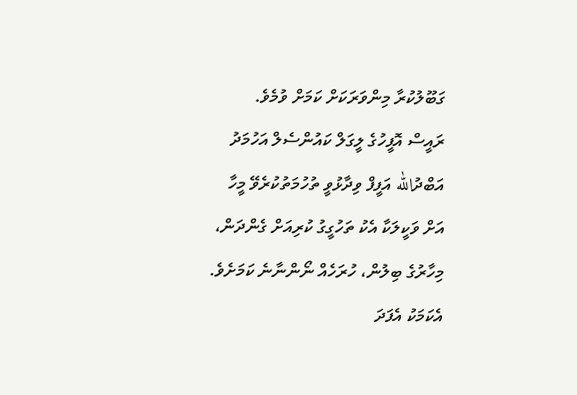ގަބޫލުކުރާ މިންވަރަކަށް ކަމަށް ވުމެވެ.
ރައީސް އޮފީހުގެ ލީގަލް ކައުންސެލް އަހުމަދު އަބްދުالله އަފީފް ވިދާޅުވީ ތުހުމަތުކުރެވޭ މީހާ އަށް ވަކީލަކާ އެކު ތަހުގީގު ކުރިއަށް ގެންދަން، މިހާރުގެ ބިލުން، ހުރަހެއް ނޯންނާނެ ކަމަށެވެ. އެކަމަކު އެފަދަ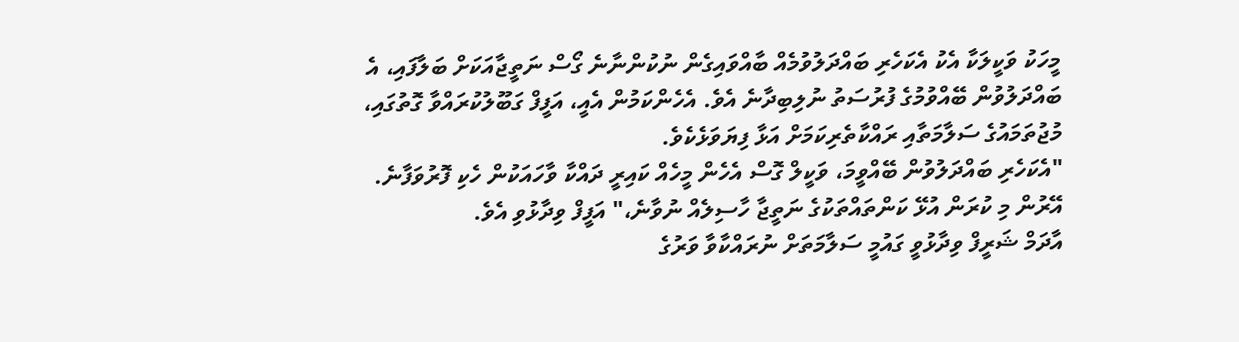މީހަކު ވަކީލަކާ އެކު އެކަހެރި ބައްދަލުވުމެއް ބާއްވައިގެން ނުކުންނާނެ ގޯސް ނަތީޖާއަކަށް ބަލާފައި، އެ ބައްދަލުވުން ބޭއްވުމުގެ ފުރުސަތު ނުލިބިދާނެ އެވެ. އެހެންކަމުން އެއީ، އަފީފް ގަބޫލުކުރައްވާ ގޮތުގައި، މުޖުތަމައުގެ ސަލާމަތާއި ރައްކާތެރިކަމަށް އަޅާ ފިޔަވަޅެކެވެ.
"އެކަހެރި ބައްދަލުވުން ބޭއްވީމަ، ވަކީލް ގޮސް އެހެން މީހެއް ކައިރީ ދައްކާ ވާހައަކުން ހެކި ފޮރުވަފާނެ. އޭރުން މި ކުރަން އުޅޭ ކަންތައްތަކުގެ ނަތީޖާ ހާސިލެއް ނުވާނެ،" އަފީފް ވިދާޅުވި އެވެ.
އާދަމް ޝަރީފް ވިދާޅުވީ ގައުމީ ސަލާމަތަށް ނުރައްކާވާ ވަރުގެ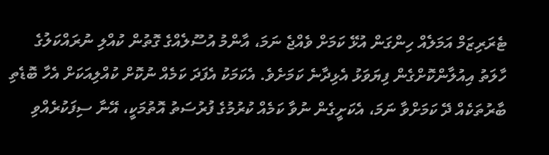ޓެރަރިޒަމް އަމަލެއް ހިންގަން އުޅޭ ކަމަށް ވެއްޖެ ނަމަ، އާންމު އުސޫލެއްގެ ގޮތުން ކުއްލި ނުރައްކަލުގެ ހާލަތު އިއުލާންކޮށްގެން ފިޔަވަޅު އެޅިދާނެ ކަމަށެވެ. އެކަމަކު އެފަދަ ކަމެއް ނުކޮށް ކުއްލިއަކަށް އެހާ ބޮޑެތި ބާރުތަކެއް ދޭ ކަމަށްވާ ނަމަ، އެކަށީގެން ނުވާ ކަމެއް ކުރުމުގެ ފުރުސަތު އޮތުމަކީ، އޭނާ ސިފަކުރެއްވި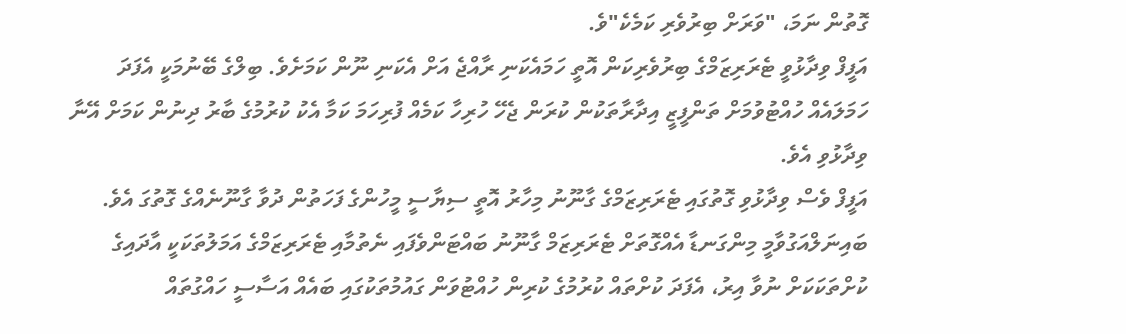ގޮތުން ނަމަ، "ވަރަށް ބިރުވެރި ކަމެކެ"ވެ.
އަފީފް ވިދާޅުވީ ޓެރަރިޒަމްގެ ބިރުވެރިކަން އޮތީ ހަމައެކަނި ރާއްޖެ އަށް އެކަނި ނޫން ކަމަށެވެ. ބިލްގެ ބޭނުމަކީ އެފަދަ ހަމަލައެއް ހުއްޓުވުމަށް ތަންފީޒީ އިދާރާތަކުން ކުރަން ޖެހޭ ހުރިހާ ކަމެއް ފުރިހަމަ ކަމާ އެކު ކުރުމުގެ ބާރު ދިނުން ކަމަށް އޭނާ ވިދާޅުވި އެވެ.
އަފީފް ވެސް ވިދާޅުވި ގޮތުގައި ޓެރަރިޒަމްގެ ގާނޫނު މިހާރު އޮތީ ސިޔާސީ މީހުންގެ ފަހަތުން ދުވާ ގާނޫނެއްގެ ގޮތުގަ އެވެ. ބައިނަލްއަގުވާމީ މިންގަނޑާ އެއްގޮތަށް ޓެރަރިޒަމް ގާނޫނު ބައްޓަންވެފައި ނެތުމާއި ޓެރަރިޒަމްގެ އަމަލުތަކަކީ އާދައިގެ ކުށްތަކަކަށް ނުވާ އިރު، އެފަދަ ކުށްތައް ކުރުމުގެ ކުރިން ހުއްޓުވަން ގައުމުތަކުގައި ބައެއް އަސާސީ ހައްގުތައް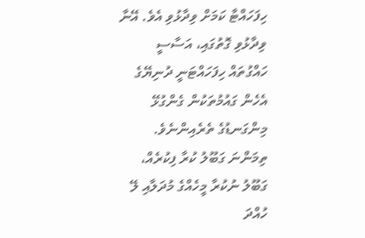ހިފަހައްޓާ ކަމަށް ވިދާޅުވި އެވެ. އޭނާ ވިދާޅުވި ގޮތުގައި، އަސާސީ ހައްގުތައް ހިފަހައްޓަނީ ދުނިޔޭގެ އެހެން ގައުމުތަކުން ގެންގުޅޭ މިންގަނޑުގެ ތެރެއިންނެވެ.
ތިމަންނަ ގަބޫލު ކުރާ ފިކުރެއް، ގަބޫލު ނުކުރާ މީހެއްގެ މުދަލާއި ލޭ ހުއްދަ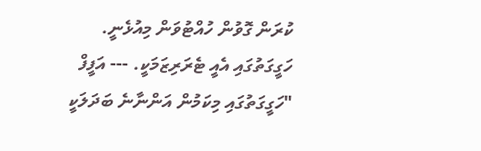ކުރަން ގޮވުން ހުއްޓުވަން މިއުޅެނީ. ހަގީގަތުގައި އެއީ ޓެރަރިޒަމަކީ. --- އަފީފް
"ހަގީގަތުގައި މިކަމުން އަންނާނެ ބަދަލަކީ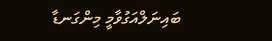ބައިނަލްއަގުވާމީ މިންގަނޑާ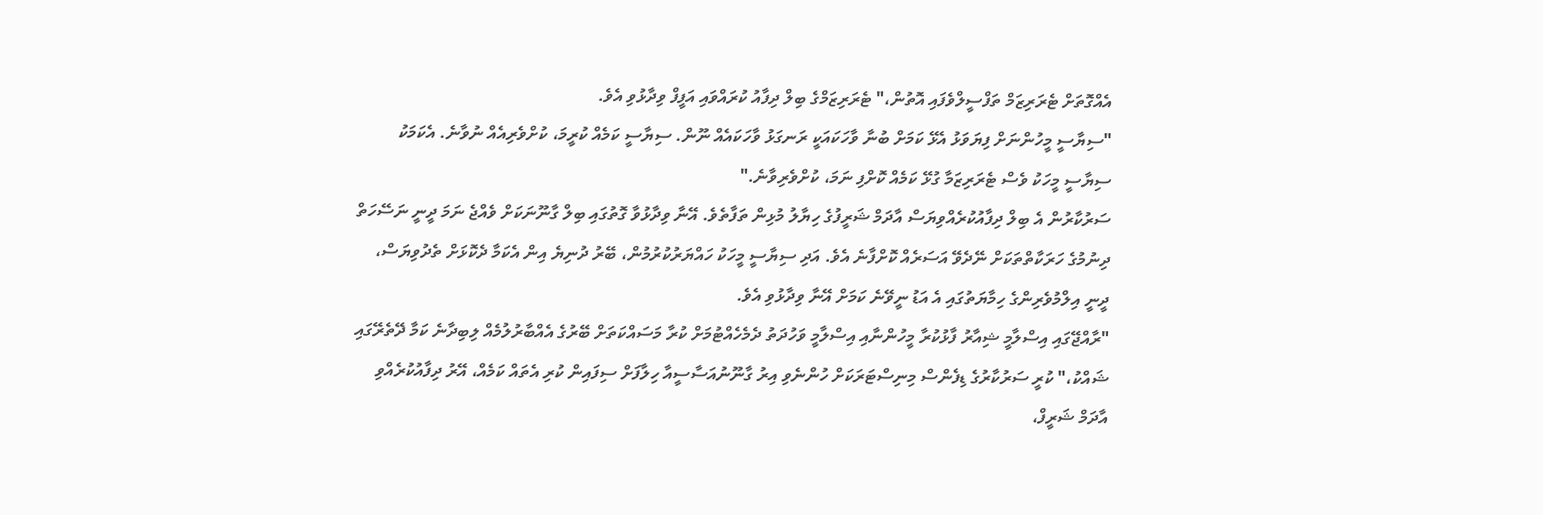އެއްގޮތަށް ޓެރަރިޒަމް ތަފްސީލްވެފައި އޮތުން،" ޓެރަރިޒަމްގެ ބިލް ދިފާއު ކުރައްވައި އަފީފް ވިދާޅުވި އެވެ.
"ސިޔާސީ މީހުންނަށް ފިޔަވަޅު އެޅޭ ކަމަށް ބުނާ ވާހަކައަކީ ރަނގަޅު ވާހަކައެއް ނޫން. ސިޔާސީ ކަމެއް ކުރީމަ، ކުށްވެރިއެއް ނުވާނެ. އެކަމަކު ސިޔާސީ މީހަކު ވެސް ޓެރަރިޒަމާ ގުޅޭ ކަމެއް ކޮށްފި ނަމަ، ކުށްވެރިވާނެ."
ސަރުކާރުން އެ ބިލް ދިފާއުކުރެއްވިޔަސް އާދަމް ޝަރީފުގެ ހިޔާލު މުޅިން ތަފާތެވެ. އޭނާ ވިދާޅުވާ ގޮތުގައި ބިލް ގާނޫނަކަށް ވެއްޖެ ނަމަ ދީނީ ނަސޭހަތް ދިނުމުގެ ހަރަކާތްތަކަށް ނޭދެވޭ އަސަރެއް ކޮށްފާނެ އެވެ. އަދި ސިޔާސީ މީހަކު ހައްޔަރުކުރުމުން، ބޭރު ދުނިޔެ އިން އެކަމާ ދެކޮޅަށް ތެދުވިޔަސް، ދީނީ އިލްމުވެރިންގެ ހިމާޔަތުގައި އެ އަޑު ނީވޭނެ ކަމަށް އޭނާ ވިދާޅުވި އެވެ.
"ރާއްޖޭގައި އިސްލާމީ ޝިއާރު ފާޅުކުރާ މީހުންނާއި އިސްލާމީ ވަހުދަތު ދެމެހެއްޓުމަށް ކުރާ މަސައްކަތަށް ބޭރުގެ އެއްބާރުލުމެއް ލިބިދާނެ ކަމާ ދޭތެރޭގައި ޝައްކު،" ކުރީ ސަރުކާރުގެ ޑިފެންސް މިނިސްޓަރަކަށް ހުންނެވި އިރު ގާނޫނުއަސާސީއާ ހިލާފަށް ސިފައިން ކުރި އެތައް ކަމެއް، އޭރު ދިފާއުކުރެއްވި އާދަމް ޝަރީފް،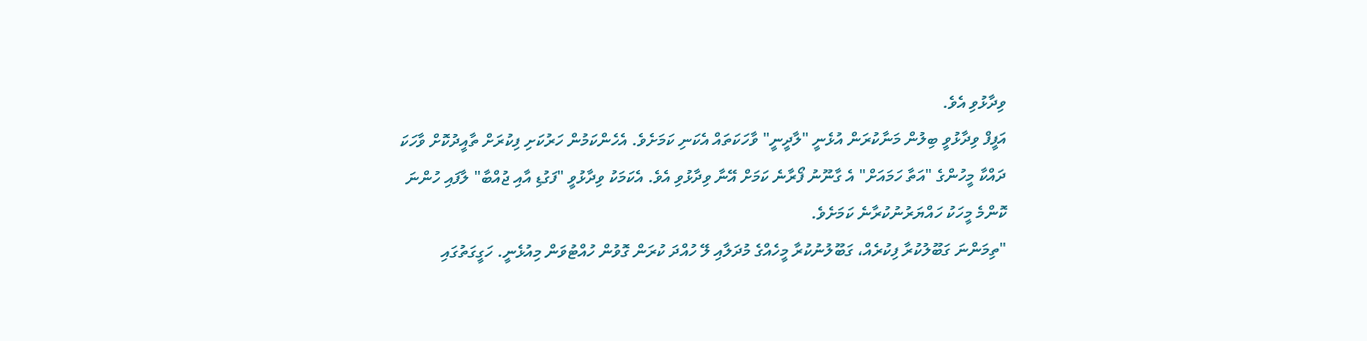ވިދާޅުވި އެވެ.
އަފީފް ވިދާޅުވީ ބިލުން މަނާކުރަން އުޅެނީ "ލާދީނީ" ވާހަކަތައް އެކަނި ކަމަށެވެ. އެހެންކަމުން ހަރުކަށި ފިކުރަށް ތާއީދުކޮށް ވާހަކަ ދައްކާ މީހުންގެ "އަތާ ހަމައަށް" އެ ގާނޫނު ފޯރާނެ ކަމަށް އޭނާ ވިދާޅުވި އެވެ. އެކަމަކު ވިދާޅުވީ "ފަގުޑި އާއި ޖުއްބާ" ލާފައި ހުންނަ ކޮންމެ މީހަކު ހައްޔަރުނުކުރާނެ ކަމަށެވެ.
"ތިމަންނަ ގަބޫލުކުރާ ފިކުރެއް، ގަބޫލުނުކުރާ މީހެއްގެ މުދަލާއި ލޭ ހުއްދަ ކުރަން ގޮވުން ހުއްޓުވަން މިއުޅެނީ. ހަގީގަތުގައި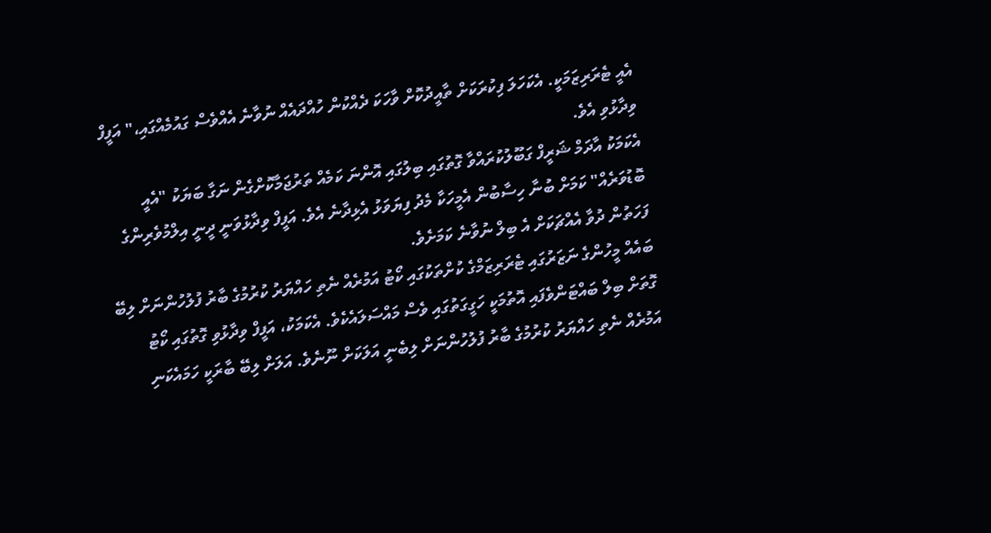އެއީ ޓެރަރިޒަމަކީ. އެކަހަލަ ފިކުރަކަށް ތާއީދުކޮށް ވާހަކަ ދެއްކުން ހުއްދައެއް ނުވާނެ އެއްވެސް ގައުމެއްގައި،" އަފީފް ވިދާޅުވި އެވެ.
އެކަމަކު އާދަމް ޝަރީފް ގަބޫލުކުރައްވާ ގޮތުގައި ބިލުގައި އޮންނަ ކަމެއް ތަރުޖަމާކޮށްގެން ނަގާ ބަޔަކު "އެއީ ބޮޑުވަރެއް" ކަމަށް ބުނާ ހިސާބުން އެމީހަކާ މެދު ފިޔަވަޅު އެޅިދާނެ އެވެ. އަފީފް ވިދާޅުވަނީ ދީނީ އިލްމުވެރިންގެ ފަހަތުން ދުވާ އެއްޗަކަށް އެ ބިލް ނުވާނެ ކަމަށެވެ.
ބައެއް މީހުންގެ ނަޒަރުގައި ޓެރަރިޒަމްގެ ކުށްތަކުގައި ކޯޓު އަމުރެއް ނެތި ހައްޔަރު ކުރުމުގެ ބާރު ފުލުހުންނަށް ލިބޭ ގޮތަށް ބިލް ބައްޓަންވެފައި އޮތުމަކީ ހަގީގަތުގައި ވެސް މައްސަލައެކެވެ. އެކަމަކު، އަފީފް ވިދާޅުވި ގޮތުގައި ކޯޓު އަމުރެއް ނެތި ހައްޔަރު ކުރުމުގެ ބާރު ފުލުހުންނަށް ލިބެނީ އަލަކަށް ނޫނެވެ. އަލަށް ލިބޭ ބާރަކީ ހަމައެކަނި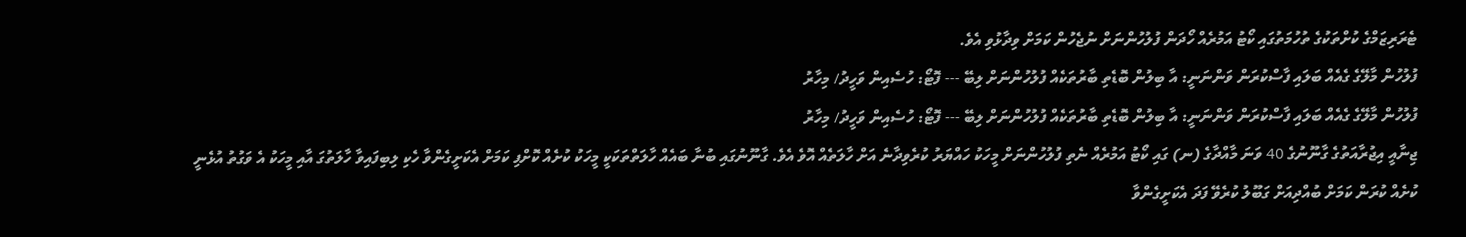ޓެރަރިޒަމްގެ ކުށްތަކުގެ ތުހުމަތުގައި ކޯޓު އަމުރެއް ހޯދަން ފުލުހުންނަށް ނުޖެހުން ކަމަށް ވިދާޅުވި އެވެ.
ފުލުހުން މާލޭގެ ގެއެއް ބަލައި ފާސްކުރަން ވަންނަނީ: އާ ބިލުން ބޮޑެތި ބާރުތަކެއް ފުލުހުންނަށް ލިބޭ --- ފޮޓޯ: ހުސެއިން ވަހީދު/ މިހާރު
ފުލުހުން މާލޭގެ ގެއެއް ބަލައި ފާސްކުރަން ވަންނަނީ: އާ ބިލުން ބޮޑެތި ބާރުތަކެއް ފުލުހުންނަށް ލިބޭ --- ފޮޓޯ: ހުސެއިން ވަހީދު/ މިހާރު
ޖިނާއީ އިޖުރާއަތުގެ ގާނޫނުގެ 40 ވަނަ މާއްދާގެ (ނ) ގައި ކޯޓު އަމުރެއް ނެތި ފުލުހުންނަށް މީހަކު ހައްޔަރު ކުރެވިދާނެ އަށް ހާލަތެއް އޮވެ އެވެ. ގާނޫނުގައި ބުނާ ބައެއް ހާލަތްތަކަކީ މީހަކު ކުށެއް ކޮށްފި ކަމަށް އެކަށީގެންވާ ހެކި ލިބިފައިވާ ހާލަތުގަ އާއި މީހަކު އެ ވަގުތު އުޅެނީ ކުށެއް ކުރަން ކަމަށް ބުއްދިއަށް ގަބޫލު ކުރެވޭ ފަދަ އެކަށީގެންވާ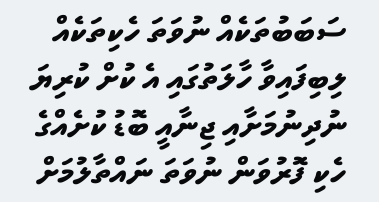ސަބަބުތަކެއް ނުވަތަ ހެކިތަކެއް ލިބިފައިވާ ހާލަތުގައި އެ ކުށް ކުރިޔަ ނުދިނުމަށާއި ޖިނާއީ ބޮޑު ކުށެއްގެ ހެކި ފޮރުވަން ނުވަތަ ނައްތާލުމަށް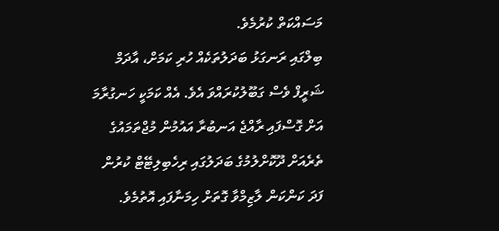މަސައްކަތް ކުރުމެވެ.
ބިލްގައި ރަނގަޅު ބަދަލުތަކެއް ހުރި ކަމަށް، އާދަމް ޝަރީފް ވެސް ގަބޫލުކުރައްވަ އެވެ. އެއް ކަމަކީ ހަނގުރާމަ އަށް ގޮސްފައި ރާއްޖެ އަނބުރާ އައުމުން މުޖްތަމައުގެ ތެރެއަށް ދޫކޮށްލުމުގެ ބަދަލުގައި ރިހެބިލިޓޭޓް ކުރުން ފަދަ ކަންކަން ލާޒިމްވާ ގޮތަށް ހިމަނާފައި އޮތުމެވެ.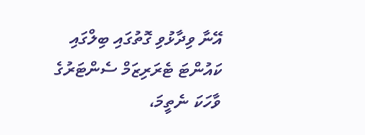އޭނާ ވިދާޅުވި ގޮތުގައި ބިލްގައި ކައުންޓަ ޓެރަރިޒަމް ސެންޓަރުގެ ވާހަކަ ނެތީމަ،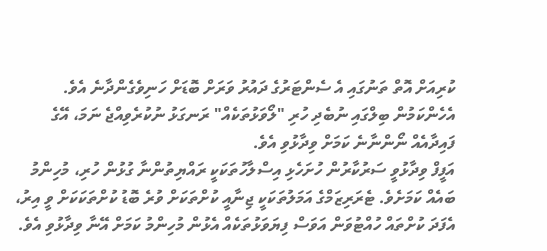ކުރިއަށް އޮތް ތަނުގައި އެ ސެންޓަރުގެ ދައުރު ވަރަށް ބޮޑަށް ހަނިވެގެންދާނެ އެވެ. އެހެންކަމުން ބިލްގައި ނުބެދި ހުރި "ލޯވަޅުތަކެއް" ރަނގަޅު ނުކުރެވިއްޖެ ނަމަ، އޭގެ ފައިދާއެއް ނޯންނާނެ ކަމަށް ވިދާޅުވި އެވެ.
އަފީފް ވިދާޅުވީ ސަރުކާރުން ހުށަހެޅި އިސްލާހުތަކަކީ ރައްޔިތުންނާ ގުޅުން ހުރި، މުހިންމު ބައެއް ކަމަށެވެ. ޓެރަރިޒަމްގެ އަމަލުތަކަކީ ޖިނާއީ ކުށްތަކަށް ވުރެ ބޮޑު ކުށްތަކަކަށް ވީ އިރު، އެފަދަ ކުށްތައް ހުއްޓުވަން އަވަސް ފިޔަވަޅުތަކެއް އެޅުން މުހިންމު ކަމަށް އޭނާ ވިދާޅުވި އެވެ.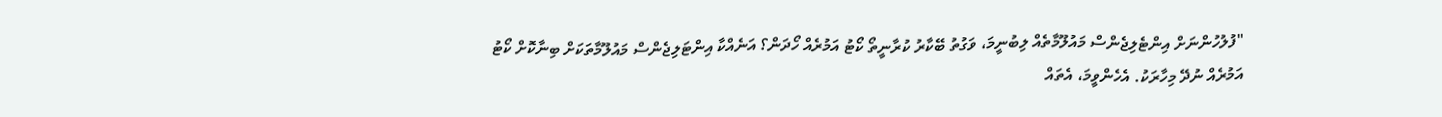"ފުލުހުންނަށް އިންޓެލިޖެންސް މައުލޫމާތެއް ލިބުނީމަ، ވަގުތު ބޭކާރު ކުރާނީތޯ ކޯޓު އަމުރެއް ހޯދަން؟ އަނެއްކާ އިންޓަލިޖެންސް މައުލޫމާތަކަށް ބިނާކޮށް ކޯޓު އަމުރެއް ނުދޭ މިހާރަކު. އެހެންވީމަ، އެތައް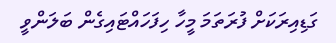ގަޑިއިރަކަށް ފުރަތަމަ މީހާ ހިފަހައްޓައިގެން ބަލަންވީ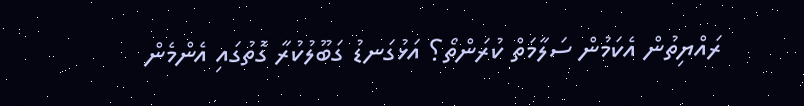ރައްޔިތުން އެކަމުން ސަލާމަތް ކުރަންތޯ؟ އަޅުގަނޑު ގަބޫލުކުރާ ގޮތުގައި އެންމެން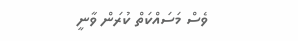ވެސް މަސައްކަތް ކުރަން ވާނީ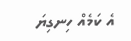އެ ކަމެއް ހިނގިޔަ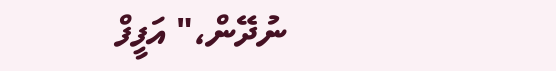ނުދޭން،" އަފީފް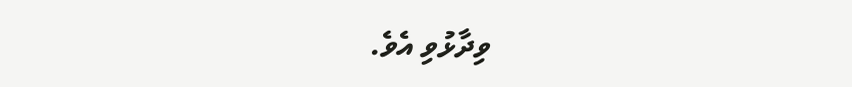ވިދާޅުވި އެވެ.